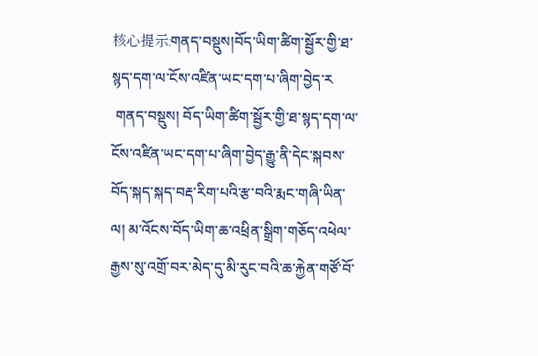核心提示:གནད་བསྡུས།བོད་ཡིག་ཚིག་སྦྱོར་གྱི་ཐ་སྙད་དག་ལ་ངོས་འཛིན་ཡང་དག་པ་ཞིག་བྱེད་ར
 གནད་བསྡུས། བོད་ཡིག་ཚིག་སྦྱོར་གྱི་ཐ་སྙད་དག་ལ་ངོས་འཛིན་ཡང་དག་པ་ཞིག་བྱེད་རྒྱུ་ནི་དེང་སྐབས་བོད་སྐད་སྐད་བརྡ་རིག་པའི་རྩ་བའི་རྨང་གཞི་ཡིན་ལ། མ་འོངས་བོད་ཡིག་ཆ་འཕྲིན་སྒྲིག་གཅོད་འཕེལ་རྒྱས་སུ་འགྲོ་བར་མེད་དུ་མི་རུང་བའི་ཆ་རྐྱེན་གཙོ་བོ་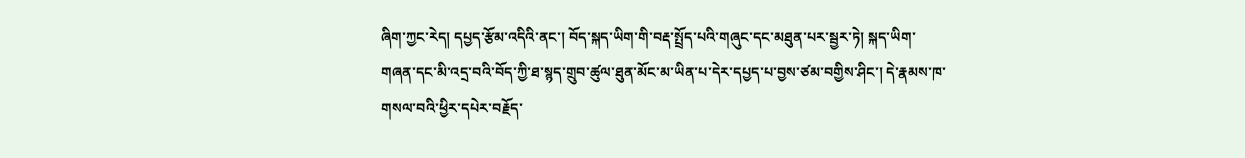ཞིག་ཀྱང་རེད། དཔྱད་རྩོམ་འདིའི་ནང་། བོད་སྐད་ཡིག་གི་བརྡ་སྤྲོད་པའི་གཞུང་དང་མཐུན་པར་སྦྱར་ཏེ། སྐད་ཡིག་གཞན་དང་མི་འདྲ་བའི་བོད་ཀྱི་ཐ་སྙད་གྲུབ་ཚུལ་ཐུན་མོང་མ་ཡིན་པ་དེར་དཔྱད་པ་བྱས་ཙམ་བགྱིས་ཤིང་། དེ་རྣམས་ཁ་གསལ་བའི་ཕྱིར་དཔེར་བརྗོད་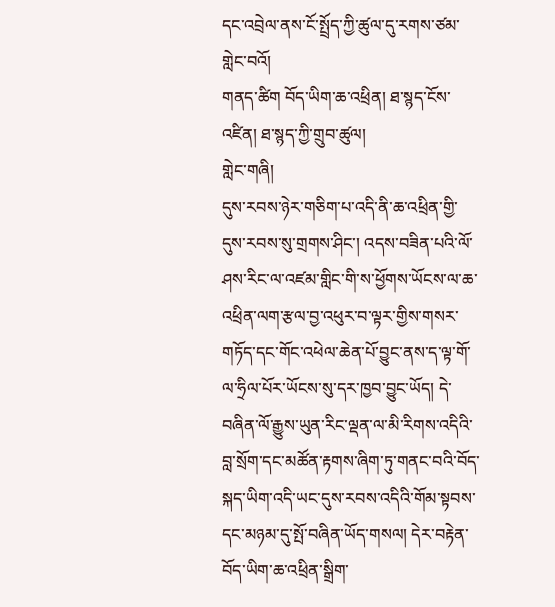དང་འབྲེལ་ནས་ངོ་སྤྲོད་ཀྱི་ཚུལ་དུ་རགས་ཙམ་གླེང་བའོ།
གནད་ཚིག བོད་ཡིག་ཆ་འཕྲིན། ཐ་སྙད་ངོས་འཛིན། ཐ་སྙད་ཀྱི་གྲུབ་ཚུལ།
གླེང་གཞི།
དུས་རབས་ཉེར་གཅིག་པ་འདི་ནི་ཆ་འཕྲིན་གྱི་དུས་རབས་སུ་གྲགས་ཤིང་། འདས་བཟིན་པའི་ལོ་ཤས་རིང་ལ་འཛམ་གླིང་གི་ས་ཕྱོགས་ཡོངས་ལ་ཆ་འཕྲིན་ལག་རྩལ་བྱ་འཕུར་བ་ལྟར་གྱིས་གསར་གཏོད་དང་གོང་འཕེལ་ཆེན་པོ་བྱུང་ནས་ད་ལྟ་གོ་ལ་ཧྲིལ་པོར་ཡོངས་སུ་དར་ཁྱབ་བྱུང་ཡོད། དེ་བཞིན་ལོ་རྒྱུས་ཡུན་རིང་ལྡན་ལ་མི་རིགས་འདིའི་བླ་སྲོག་དང་མཚོན་རྟགས་ཞིག་ཏུ་གནང་བའི་བོད་སྐད་ཡིག་འདི་ཡང་དུས་རབས་འདིའི་གོམ་སྟབས་དང་མཉམ་དུ་སྤོ་བཞིན་ཡོད་གསལ། དེར་བརྟེན་བོད་ཡིག་ཆ་འཕྲིན་སྒྲིག་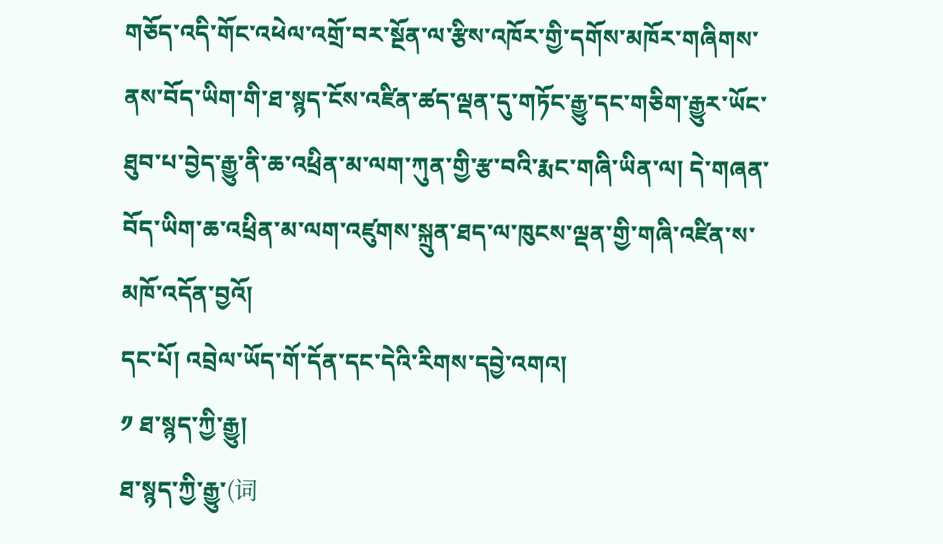གཅོད་འདི་གོང་འཕེལ་འགྲོ་བར་སྔོན་ལ་རྩིས་འཁོར་གྱི་དགོས་མཁོར་གཞིགས་ནས་བོད་ཡིག་གི་ཐ་སྙད་ངོས་འཛིན་ཚད་ལྡན་དུ་གཏོང་རྒྱུ་དང་གཅིག་རྒྱུར་ཡོང་ཐུབ་པ་བྱེད་རྒྱུ་ནི་ཆ་འཕྲིན་མ་ལག་ཀུན་གྱི་རྩ་བའི་རྨང་གཞི་ཡིན་ལ། དེ་གཞན་བོད་ཡིག་ཆ་འཕྲིན་མ་ལག་འཛུགས་སྐྲུན་ཐད་ལ་ཁུངས་ལྡན་གྱི་གཞི་འཛིན་ས་མཁོ་འདོན་བྱའོ།
དང་པོ། འབྲེལ་ཡོད་གོ་དོན་དང་དེའི་རིགས་དབྱེ་འགའ།
༡ ཐ་སྙད་ཀྱི་རྒྱུ།
ཐ་སྙད་ཀྱི་རྒྱུ་(词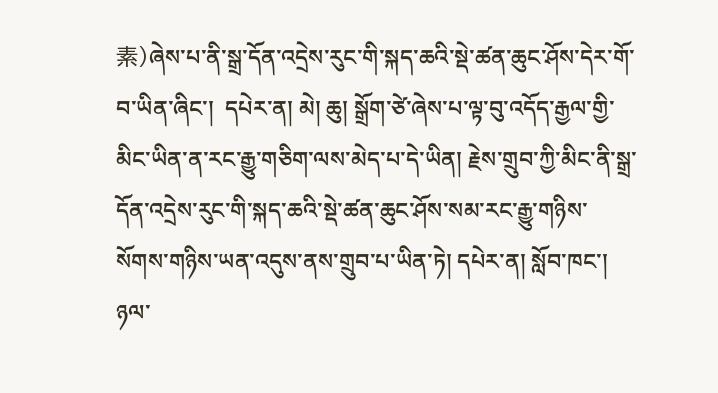素)ཞེས་པ་ནི་སྒྲ་དོན་འདྲེས་རུང་གི་སྐད་ཆའི་སྡེ་ཚན་ཆུང་ཤོས་དེར་གོ་བ་ཡིན་ཞིང་།  དཔེར་ན། མེ། ཆུ། སྒྲོག་ཙེ་ཞེས་པ་ལྟ་བུ་འདོད་རྒྱལ་གྱི་མིང་ཡིན་ན་རང་རྒྱུ་གཅིག་ལས་མེད་པ་དེ་ཡིན། རྗེས་གྲུབ་ཀྱི་མིང་ནི་སྒྲ་དོན་འདྲེས་རུང་གི་སྐད་ཆའི་སྡེ་ཚན་ཆུང་ཤོས་སམ་རང་རྒྱུ་གཉིས་སོགས་གཉིས་ཡན་འདུས་ནས་གྲུབ་པ་ཡིན་ཏེ། དཔེར་ན། སློབ་ཁང་། ཉལ་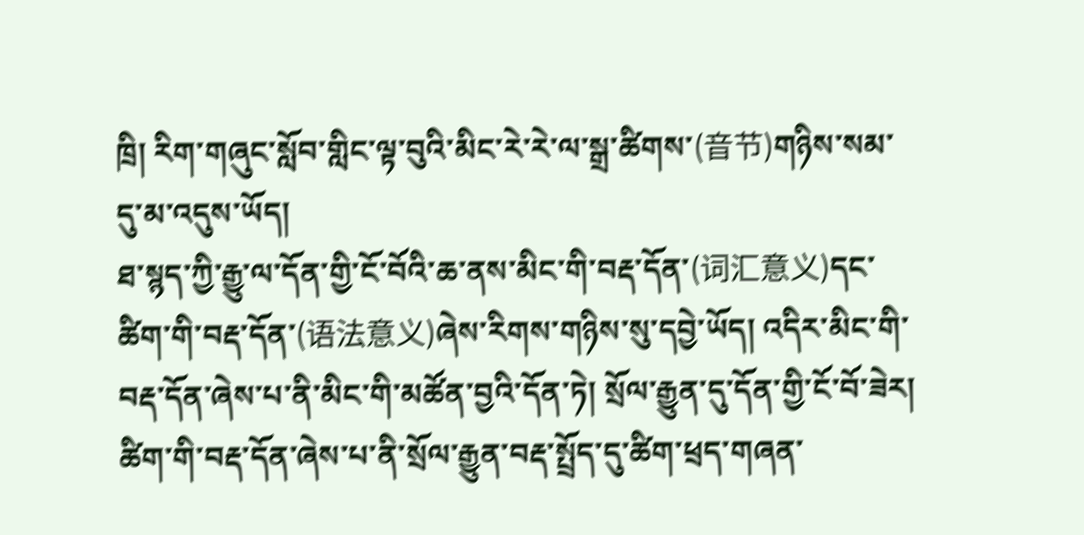ཁྲི། རིག་གཞུང་སློབ་གླིང་ལྟ་བུའི་མིང་རེ་རེ་ལ་སྒྲ་ཚིགས་(音节)གཉིས་སམ་དུ་མ་འདུས་ཡོད།
ཐ་སྙད་ཀྱི་རྒྱུ་ལ་དོན་གྱི་ངོ་བོའི་ཆ་ནས་མིང་གི་བརྡ་དོན་(词汇意义)དང་ཚིག་གི་བརྡ་དོན་(语法意义)ཞེས་རིགས་གཉིས་སུ་དབྱེ་ཡོད། འདིར་མིང་གི་བརྡ་དོན་ཞེས་པ་ནི་མིང་གི་མཚོན་བྱའི་དོན་ཏེ། སྲོལ་རྒྱུན་དུ་དོན་གྱི་ངོ་བོ་ཟེར། ཚིག་གི་བརྡ་དོན་ཞེས་པ་ནི་སྲོལ་རྒྱུན་བརྡ་སྤྲོད་དུ་ཚིག་ཕྲད་གཞན་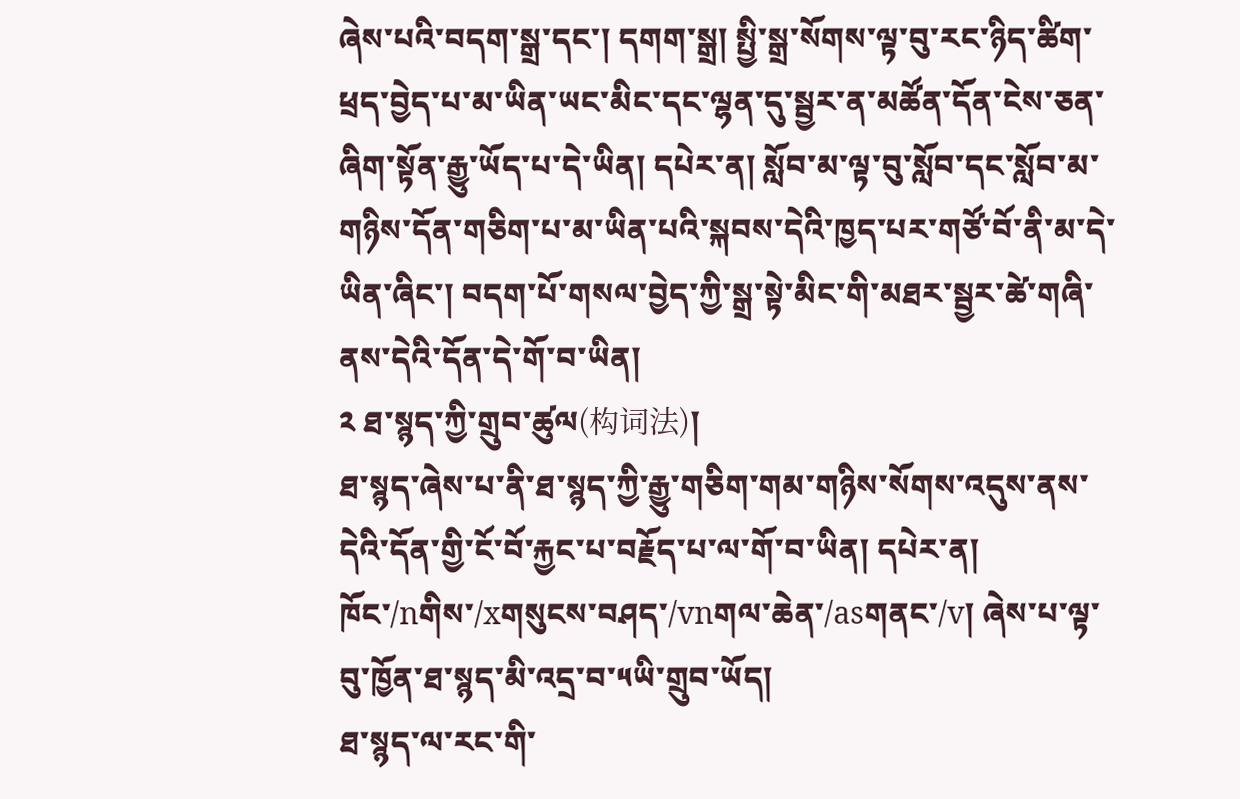ཞེས་པའི་བདག་སྒྲ་དང་། དགག་སྒྲ། སྤྱི་སྒྲ་སོགས་ལྟ་བུ་རང་ཉིད་ཚིག་ཕྲད་བྱེད་པ་མ་ཡིན་ཡང་མིང་དང་ལྷན་དུ་སྦྱར་ན་མཚོན་དོན་ངེས་ཅན་ཞིག་སྟོན་རྒྱུ་ཡོད་པ་དེ་ཡིན། དཔེར་ན། སློབ་མ་ལྟ་བུ་སློབ་དང་སློབ་མ་གཉིས་དོན་གཅིག་པ་མ་ཡིན་པའི་སྐབས་དེའི་ཁྱད་པར་གཙོ་བོ་ནི་མ་དེ་ཡིན་ཞིང་། བདག་པོ་གསལ་བྱེད་ཀྱི་སྒྲ་སྟེ་མིང་གི་མཐར་སྦྱར་ཚེ་གཞི་ནས་དེའི་དོན་དེ་གོ་བ་ཡིན།
༢ ཐ་སྙད་ཀྱི་གྲུབ་ཚུལ(构词法)།
ཐ་སྙད་ཞེས་པ་ནི་ཐ་སྙད་ཀྱི་རྒྱུ་གཅིག་གམ་གཉིས་སོགས་འདུས་ནས་དེའི་དོན་གྱི་ངོ་བོ་རྐྱང་པ་བརྗོད་པ་ལ་གོ་བ་ཡིན། དཔེར་ན། ཁོང་/nགིས་/xགསུངས་བཤད་/vnགལ་ཆེན་/asགནང་/v། ཞེས་པ་ལྟ་བུ་ཁྱོན་ཐ་སྙད་མི་འདྲ་བ་༥ཡི་གྲུབ་ཡོད།
ཐ་སྙད་ལ་རང་གི་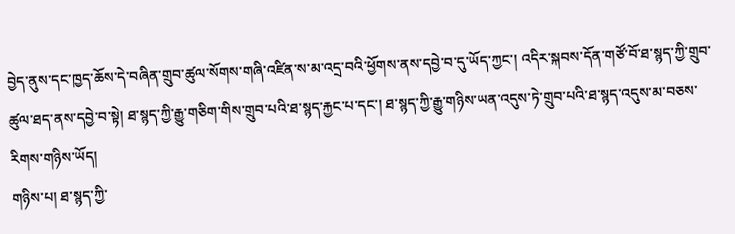བྱེད་ནུས་དང་ཁྱད་ཆོས་དེ་བཞིན་གྲུབ་ཚུལ་སོགས་གཞི་འཛིན་ས་མ་འདྲ་བའི་ཕྱོགས་ནས་དབྱེ་བ་དུ་ཡོད་ཀྱང་། འདིར་སྐབས་དོན་གཙོ་བོ་ཐ་སྙད་ཀྱི་གྲུབ་ཚུལ་ཐད་ནས་དབྱེ་བ་སྟེ། ཐ་སྙད་ཀྱི་རྒྱུ་གཅིག་གིས་གྲུབ་པའི་ཐ་སྙད་རྐྱང་པ་དང་། ཐ་སྙད་ཀྱི་རྒྱུ་གཉིས་ཡན་འདུས་ཏེ་གྲུབ་པའི་ཐ་སྙད་འདུས་མ་བཅས་རིགས་གཉིས་ཡོད།
གཉིས་པ། ཐ་སྙད་ཀྱི་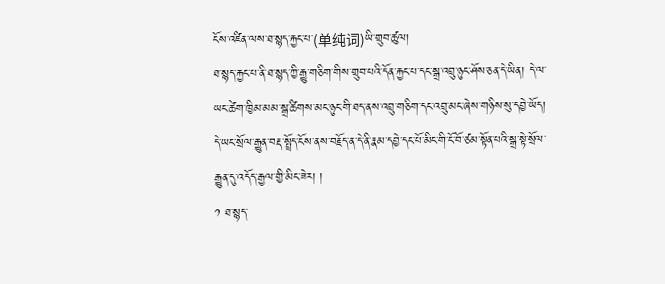ངོས་འཛིན་ལས་ཐ་སྙད་རྐྱང་པ་(单纯词)ཡི་གྲུབ་ཚུལ།
ཐ་སྙད་རྐྱང་པ་ནི་ཐ་སྙད་ཀྱི་རྒྱུ་གཅིག་གིས་གྲུབ་པའི་དོན་རྐྱང་པ་དང་སྒྲ་འབྲུ་ཉུང་ཤོས་ཅན་དེ་ཡིན། དེ་ལ་ཡང་ཚེག་ཁྱིམ་མམ་སྒྲ་ཚིགས་མང་ཉུང་གི་ཐད་ནས་འབྲུ་གཅིག་དང་འབྲུ་མང་ཞེས་གཉིས་སུ་དབྱེ་ཡོད། དེ་ཡང་སྲོལ་རྒྱུན་བརྡ་སྤྲོད་ངོས་ནས་བརྗོད་ན་དེ་ནི་རྣམ་དབྱེ་དང་པོ་མིང་གི་ངོ་བོ་ཙམ་སྟོན་པའི་སྒྲ་སྟེ་སྲོལ་རྒྱུན་དུ་འདོད་རྒྱལ་གྱི་མིང་ཟེར། །
༡ ཐ་སྙད་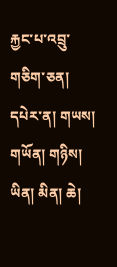རྐྱང་པ་འབྲུ་གཅིག་ཅན།
དཔེར་ན། གཡས། གཡོན། གཉིས། ཡིན། མིན། ཆེ།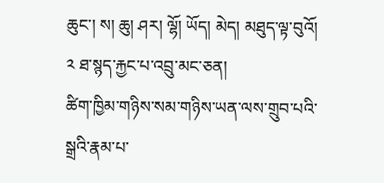ཆུང་། ས། ཆུ། ཤར། ལྷོ། ཡོད། མེད། མཐུད་ལྟ་བུའོ།
༢ ཐ་སྙད་རྐྱང་པ་འབྲུ་མང་ཅན།
ཚིག་ཁྱིམ་གཉིས་སམ་གཉིས་ཡན་ལས་གྲུབ་པའི་སྒྲའི་རྣམ་པ་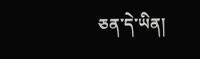ཅན་དེ་ཡིན།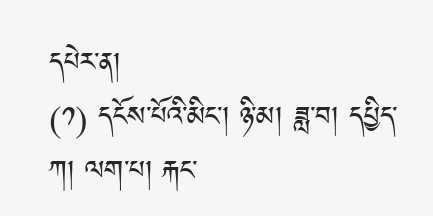དཔེར་ན།
(༡) དངོས་པོའི་མིང་། ཉི་མ། ཟླ་བ། དཔྱིད་ཀ། ལག་པ། རྐང་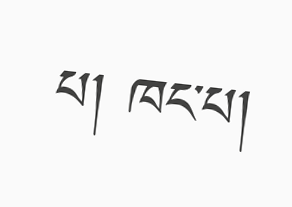པ། ཁང་པ།